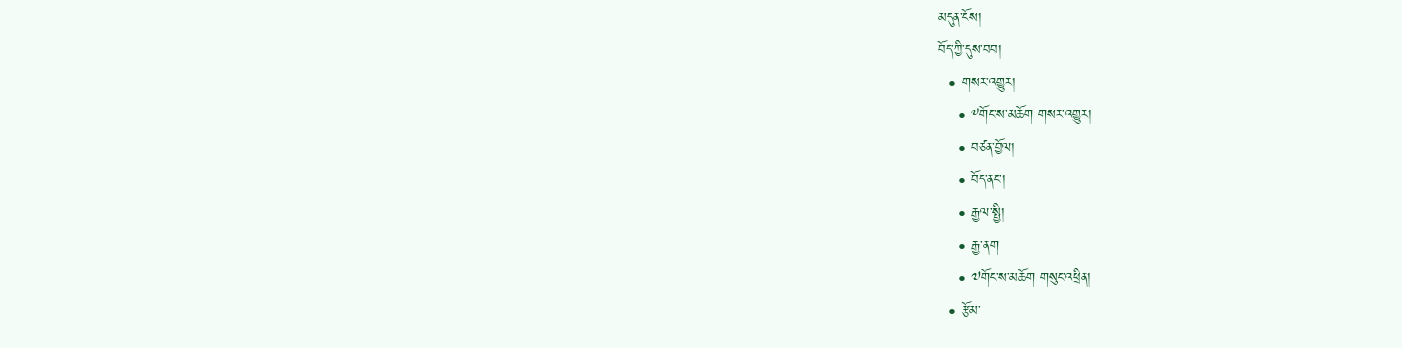མདུན་ངོས།
བོད་ཀྱི་དུས་བབ།
  • གསར་འགྱུར།
    • ༸གོང་ས་མཆོག གསར་འགྱུར།
    • བཙན་བྱོལ།
    • བོད་ནང་།
    • རྒྱལ་སྤྱི།
    • རྒྱ་ནག
    • ༧གོང་ས་མཆོག གསུང་འཕྲིན།
  • རྩོམ་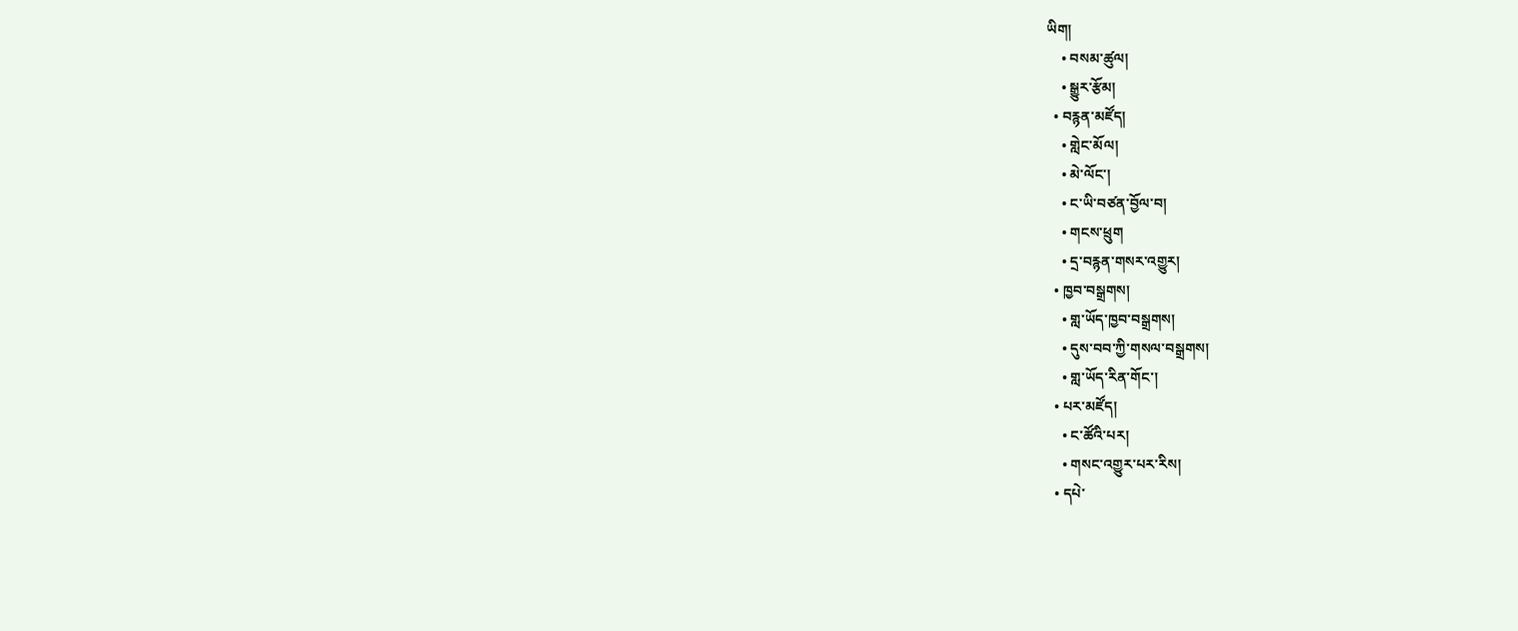ཡིག།
    • བསམ་ཚུལ།
    • སྒྱུར་རྩོམ།
  • བརྙན་མཛོད།
    • གླེང་མོལ།
    • མེ་ལོང་།
    • ང་ཡི་བཙན་བྱོལ་བ།
    • གངས་ཕྲུག
    • དྲ་བརྙན་གསར་འགྱུར།
  • ཁྱབ་བསྒྲགས།
    • གླ་ཡོད་ཁྱབ་བསྒྲགས།
    • དུས་བབ་ཀྱི་གསལ་བསྒྲགས།
    • གླ་ཡོད་རིན་གོང་།
  • པར་མཛོད།
    • ང་ཚོའི་པར།
    • གསང་འགྱུར་པར་རིས།
  • དཔེ་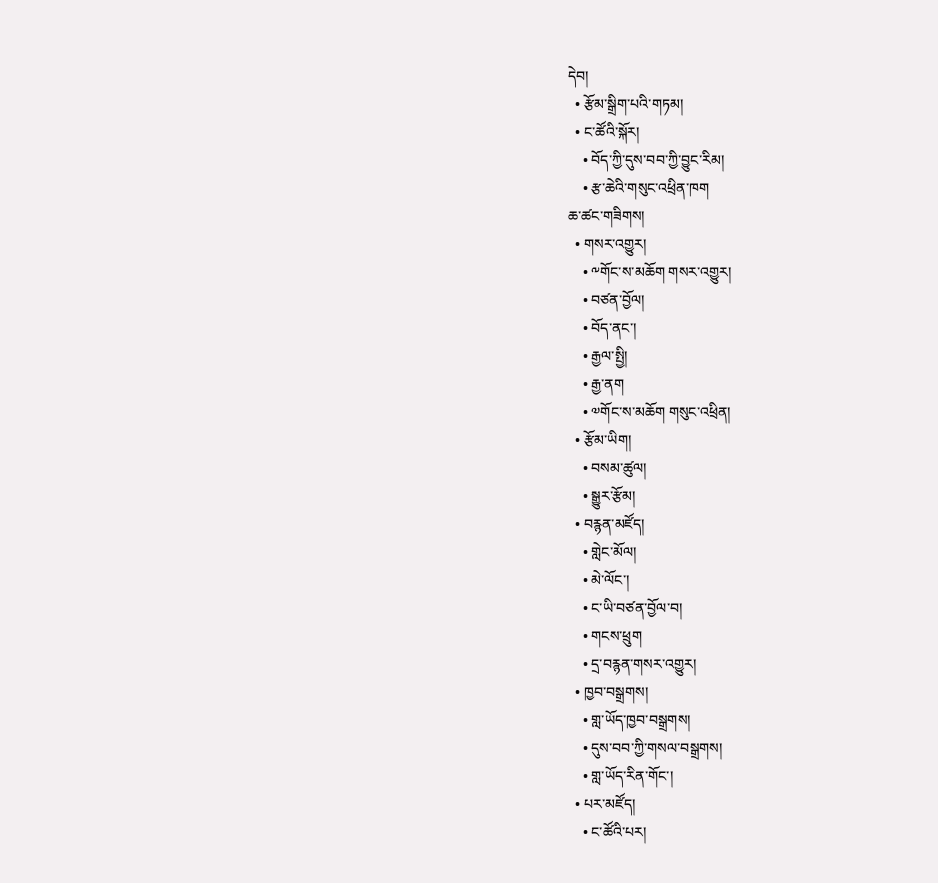དེབ།
  • རྩོམ་སྒྲིག་པའི་གཏམ།
  • ང་ཚོའི་སྐོར།
    • བོད་ཀྱི་དུས་བབ་ཀྱི་བྱུང་རིམ།
    • རྩ་ཆེའི་གསུང་འཕྲིན་ཁག
ཆ་ཚང་གཟིགས།
  • གསར་འགྱུར།
    • ༸གོང་ས་མཆོག གསར་འགྱུར།
    • བཙན་བྱོལ།
    • བོད་ནང་།
    • རྒྱལ་སྤྱི།
    • རྒྱ་ནག
    • ༧གོང་ས་མཆོག གསུང་འཕྲིན།
  • རྩོམ་ཡིག།
    • བསམ་ཚུལ།
    • སྒྱུར་རྩོམ།
  • བརྙན་མཛོད།
    • གླེང་མོལ།
    • མེ་ལོང་།
    • ང་ཡི་བཙན་བྱོལ་བ།
    • གངས་ཕྲུག
    • དྲ་བརྙན་གསར་འགྱུར།
  • ཁྱབ་བསྒྲགས།
    • གླ་ཡོད་ཁྱབ་བསྒྲགས།
    • དུས་བབ་ཀྱི་གསལ་བསྒྲགས།
    • གླ་ཡོད་རིན་གོང་།
  • པར་མཛོད།
    • ང་ཚོའི་པར།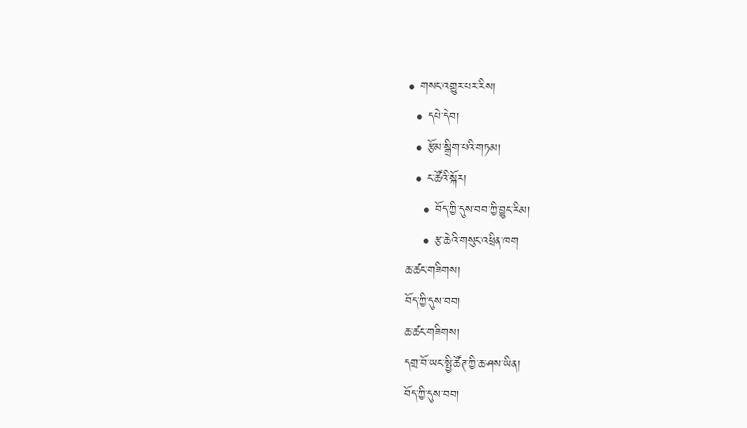• གསང་འགྱུར་པར་རིས།
  • དཔེ་དེབ།
  • རྩོམ་སྒྲིག་པའི་གཏམ།
  • ང་ཚོའི་སྐོར།
    • བོད་ཀྱི་དུས་བབ་ཀྱི་བྱུང་རིམ།
    • རྩ་ཆེའི་གསུང་འཕྲིན་ཁག
ཆ་ཚང་གཟིགས།
བོད་ཀྱི་དུས་བབ།
ཆ་ཚང་གཟིགས།
དགྲ་བོ་ཡང་སྤྱི་ཚོཊ་ཀྱི་ཆ་ཤས་ཡིན།
བོད་ཀྱི་དུས་བབ།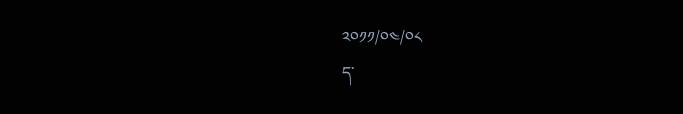༢༠༡༡/༠༤/༠༨
ད་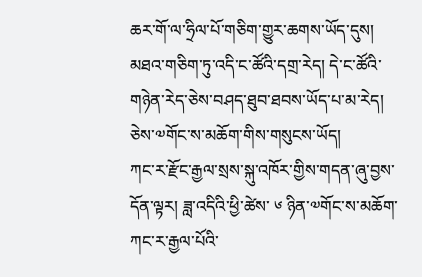ཆར་གོ་ལ་ཧྲིལ་པོ་གཅིག་གྱུར་ཆགས་ཡོད་དུས། མཐའ་གཅིག་ཏུ་འདི་ང་ཚོའི་དགྲ་རེད། དེ་ང་ཚོའི་གཉེན་རེད་ཅེས་བཤད་ཐུབ་ཐབས་ཡོད་པ་མ་རེད། ཅེས་༧གོང་ས་མཆོག་གིས་གསུངས་ཡོད།
ཀང་ར་རྫོང་རྒྱལ་སྲས་སྐུ་འཁོར་གྱིས་གདན་ཞུ་བྱས་དོན་ལྟར། ཟླ་འདིའི་ཕྱི་ཚེས་ ༦ ཉིན་༧གོང་ས་མཆོག་ཀང་ར་རྒྱལ་པོའི་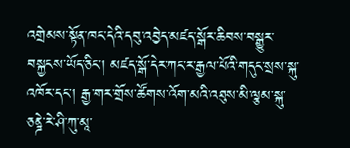འགྲེམས་སྟོན་ཁང་དེའི་དབུ་འབྱེད་མཛད་སྒོར་ཆིབས་བསྒྱུར་བསྐྱངས་ཡོད་ཅིང་། མཛད་སྒོ་དེར་ཀང་ར་རྒྱལ་པོའི་གདུང་སྲས་སྐུ་འཁོར་དང་། རྒྱ་གར་གྲོས་ཚོགས་འོག་མའི་འཐུས་མི་ལྕམ་སྐུ་ཅནྜེ་རེ་ཤི་ཀུ་མཱ་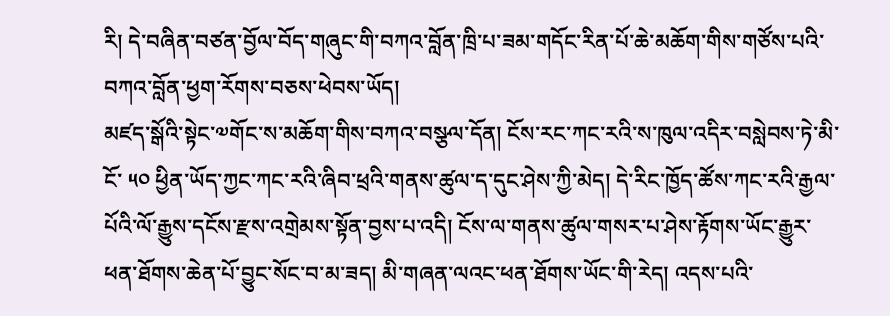རི། དེ་བཞིན་བཙན་བྱོལ་བོད་གཞུང་གི་བཀའ་བློན་ཁྲི་པ་ཟམ་གདོང་རིན་པོ་ཆེ་མཆོག་གིས་གཙོས་པའི་བཀའ་བློན་ཕྱག་རོགས་བཅས་ཕེབས་ཡོད།
མཛད་སྒོའི་སྟེང་༧གོང་ས་མཆོག་གིས་བཀའ་བསྩལ་དོན། ངོས་རང་ཀང་རའི་ས་ཁུལ་འདིར་བསླེབས་ཏེ་མི་ངོ་ ༥༠ ཕྱིན་ཡོད་ཀྱང་ཀང་རའི་ཞིབ་ཕྲའི་གནས་ཚུལ་ད་དུང་ཤེས་ཀྱི་མེད། དེ་རིང་ཁྱོད་ཚོས་ཀང་རའི་རྒྱལ་པོའི་ལོ་རྒྱུས་དངོས་རྫས་འགྲེམས་སྟོན་བྱས་པ་འདི། ངོས་ལ་གནས་ཚུལ་གསར་པ་ཤེས་རྟོགས་ཡོང་རྒྱུར་ཕན་ཐོགས་ཆེན་པོ་བྱུང་སོང་བ་མ་ཟད། མི་གཞན་ལའང་ཕན་ཐོགས་ཡོང་གི་རེད། འདས་པའི་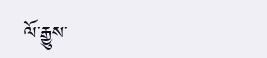ལོ་རྒྱུས་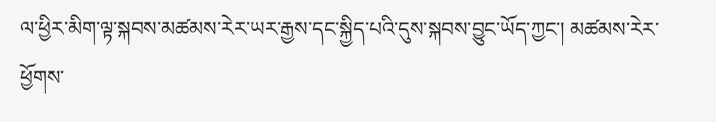ལ་ཕྱིར་མིག་ལྟ་སྐབས་མཚམས་རེར་ཡར་རྒྱས་དང་སྐྱིད་པའི་དུས་སྐབས་བྱུང་ཡོད་ཀྱང་། མཚམས་རེར་ཕྱོགས་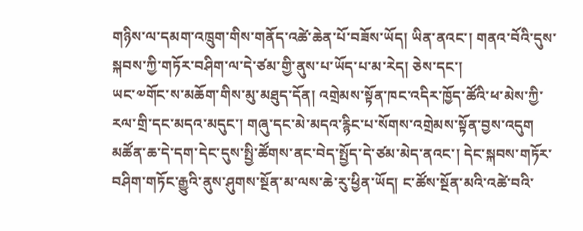གཉིས་ལ་དམག་འཁྲུག་གིས་གནོད་འཚེ་ཆེན་པོ་བཟོས་ཡོད། ཡིན་ནའང་། གནའ་བོའི་དུས་སྐབས་ཀྱི་གཏོར་བཤིག་ལ་དེ་ཙམ་གྱི་ནུས་པ་ཡོད་པ་མ་རེད། ཅེས་དང་།
ཡང་༧གོང་ས་མཆོག་གིས་མུ་མཐུད་དོན། འགྲེམས་སྟོན་ཁང་འདིར་ཁྱོད་ཚོའི་ཕ་མེས་ཀྱི་རལ་གྲི་དང་མདའ་མདུང་། གཞུ་དང་མེ་མདའ་རྙིང་པ་སོགས་འགྲེམས་སྟོན་བྱས་འདུག མཚོན་ཆ་དེ་དག་དེང་དུས་སྤྱི་ཚོགས་ནང་བེད་སྤྱོད་དེ་ཙམ་མེད་ནའང་། དེང་སྐབས་གཏོར་བཤིག་གཏོང་རྒྱུའི་ནུས་ཤུགས་སྔོན་མ་ལས་ཆེ་རུ་ཕྱིན་ཡོད། ང་ཚོས་སྔོན་མའི་འཚེ་བའི་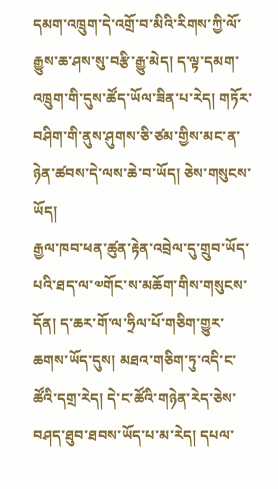དམག་འཁྲུག་དེ་འགྲོ་བ་མིའི་རིགས་ཀྱི་ལོ་རྒྱུས་ཆ་ཤས་སུ་བརྩི་རྒྱུ་མེད། ད་ལྟ་དམག་འཁྲུག་གི་དུས་ཚོད་ཡོལ་ཟིན་པ་རེད། གཏོར་བཤིག་གི་ནུས་ཤུགས་ཅི་ཙམ་གྱིས་མང་ན་ཉེན་ཚབས་དེ་ལས་ཆེ་བ་ཡོད། ཅེས་གསུངས་ཡོད།
རྒྱལ་ཁབ་ཕན་ཚུན་རྟེན་འབྲེལ་དུ་གྲུབ་ཡོད་པའི་ཐད་ལ་༧གོང་ས་མཆོག་གིས་གསུངས་དོན། ད་ཆར་གོ་ལ་ཧྲིལ་པོ་གཅིག་གྱུར་ཆགས་ཡོད་དུས། མཐའ་གཅིག་ཏུ་འདི་ང་ཚོའི་དགྲ་རེད། དེ་ང་ཚོའི་གཉེན་རེད་ཅེས་བཤད་ཐུབ་ཐབས་ཡོད་པ་མ་རེད། དཔལ་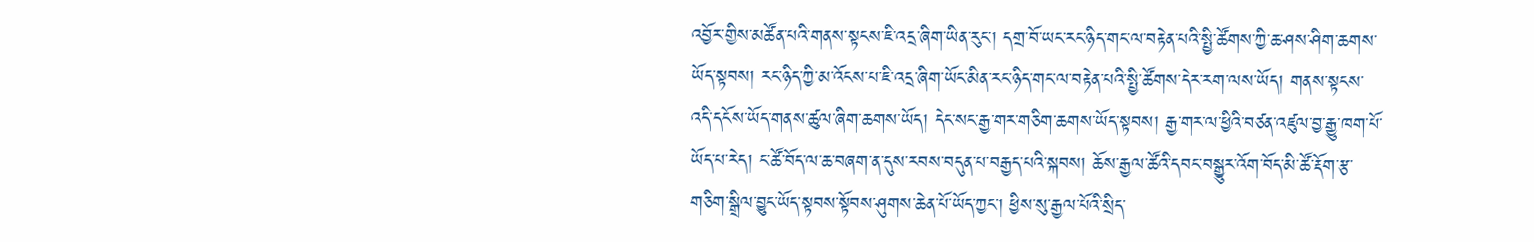འབྱོར་གྱིས་མཚོན་པའི་གནས་སྟངས་ཇི་འདྲ་ཞིག་ཡིན་རུང་། དགྲ་བོ་ཡང་རང་ཉིད་གང་ལ་བརྟེན་པའི་སྤྱི་ཚོགས་ཀྱི་ཆ་ཤས་ཤིག་ཆགས་ཡོད་སྟབས། རང་ཉིད་ཀྱི་མ་འོངས་པ་ཇི་འདྲ་ཞིག་ཡོང་མིན་རང་ཉིད་གང་ལ་བརྟེན་པའི་སྤྱི་ཚོགས་དེར་རག་ལས་ཡོད། གནས་སྟངས་འདི་དངོས་ཡོད་གནས་ཚུལ་ཞིག་ཆགས་ཡོད། དེང་སང་རྒྱ་གར་གཅིག་ཆགས་ཡོད་སྟབས། རྒྱ་གར་ལ་ཕྱིའི་བཙན་འཛུལ་བྱ་རྒྱུ་ཁག་པོ་ཡོད་པ་རེད། ང་ཚོ་བོད་ལ་ཆ་བཞག་ན་དུས་རབས་བདུན་པ་བརྒྱད་པའི་སྐབས། ཆོས་རྒྱལ་ཚོའི་དབང་བསྒྱུར་འོག་བོད་མི་ཚོ་རྡོག་རྩ་གཅིག་སྒྲིལ་བྱུང་ཡོད་སྟབས་སྟོབས་ཤུགས་ཆེན་པོ་ཡོད་ཀྱང་། ཕྱིས་སུ་རྒྱལ་པོའི་སྲིད་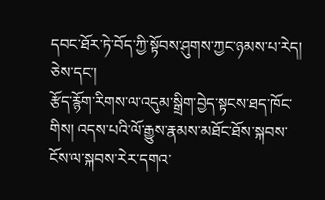དབང་ཐོར་ཏེ་བོད་ཀྱི་སྟོབས་ཤུགས་ཀྱང་ཉམས་པ་རེད། ཅེས་དང་།
རྩོད་རྙོག་རིགས་ལ་འདུམ་སྒྲིག་བྱེད་སྟངས་ཐད་ཁོང་གིས། འདས་པའི་ལོ་རྒྱུས་རྣམས་མཐོང་ཐོས་སྐབས་ངོས་ལ་སྐབས་རེར་དགའ་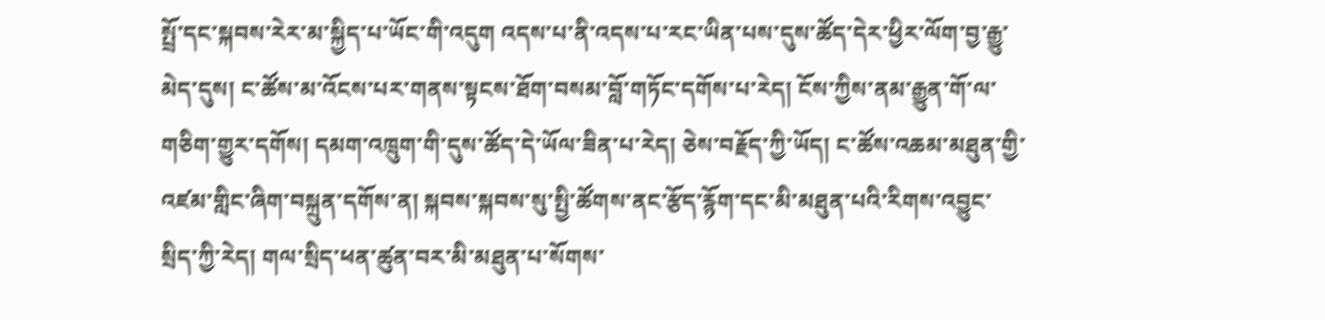སྤྲོ་དང་སྐབས་རེར་མ་སྐྱིད་པ་ཡོང་གི་འདུག འདས་པ་ནི་འདས་པ་རང་ཡིན་པས་དུས་ཚོད་དེར་ཕྱིར་ལོག་བྱ་རྒྱུ་མེད་དུས། ང་ཚོས་མ་འོངས་པར་གནས་སྟངས་ཐོག་བསམ་བློ་གཏོང་དགོས་པ་རེད། ངོས་ཀྱིས་ནམ་རྒྱུན་གོ་ལ་གཅིག་གྱུར་དགོས། དམག་འཁྲུག་གི་དུས་ཚོད་དེ་ཡོལ་ཟིན་པ་རེད། ཅེས་བརྗོད་ཀྱི་ཡོད། ང་ཚོས་འཆམ་མཐུན་གྱི་འཛམ་གླིང་ཞིག་བསྐྲུན་དགོས་ན། སྐབས་སྐབས་སུ་སྤྱི་ཚོགས་ནང་རྩོད་རྙོག་དང་མི་མཐུན་པའི་རིགས་འབྱུང་སྲིད་ཀྱི་རེད། གལ་སྲིད་ཕན་ཚུན་བར་མི་མཐུན་པ་སོགས་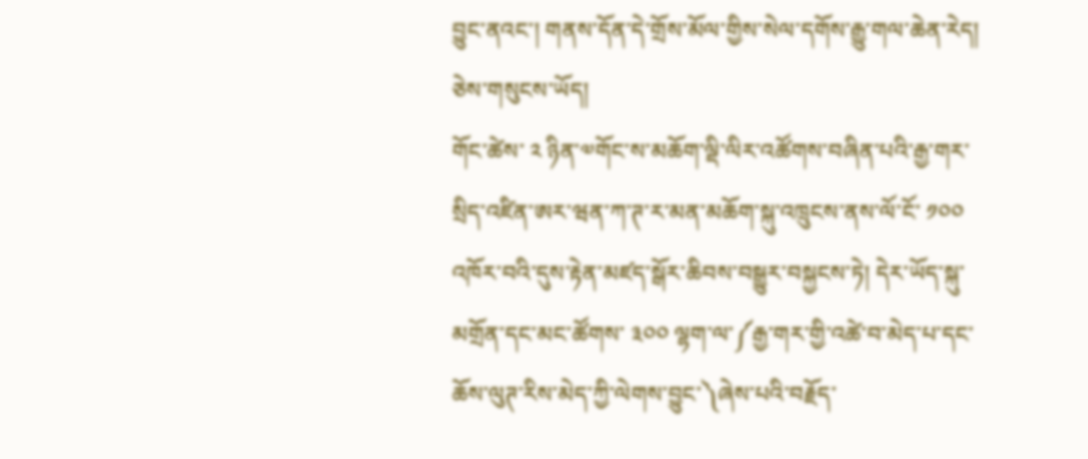བྱུང་ནའང་། གནས་དོན་དེ་གྲོས་མོལ་གྱིས་སེལ་དགོས་རྒྱུ་གལ་ཆེན་རེད། ཅེས་གསུངས་ཡོད།
གོང་ཚེས་ ༢ ཉིན་༧གོང་ས་མཆོག་ལྡི་ལིར་འཚོགས་བཞིན་པའི་རྒྱ་གར་སྲིད་འཛིན་ཨར་ཝན་ཀ་ཊ་ར་མན་མཆོག་སྐུ་འཁྲུངས་ནས་ལོ་ངོ་ ༡༠༠ འཁོར་བའི་དུས་རྟེན་མཛད་སྒོར་ཆིབས་བསྒྱུར་བསྐྱངས་ཏེ། དེར་ཡོད་སྐུ་མགྲོན་དང་མང་ཚོགས་ ༣༠༠ ལྷག་ལ་༼རྒྱ་གར་གྱི་འཚེ་བ་མེད་པ་དང་ཆོས་ལུཊ་རིས་མེད་ཀྱི་ལེགས་བྱུང་༽ཞེས་པའི་བརྗོད་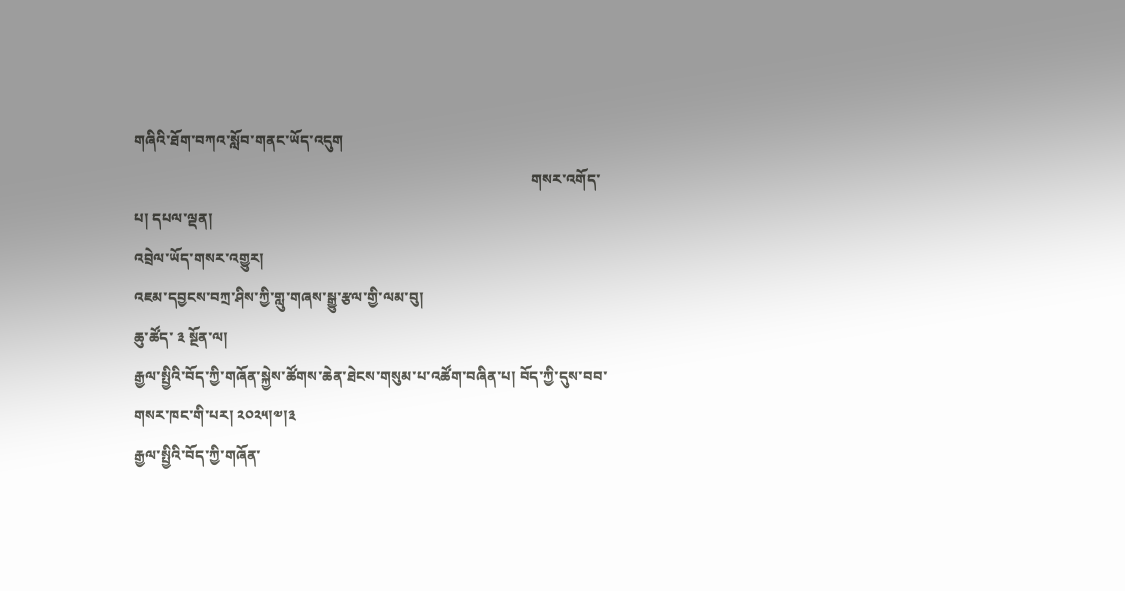གཞིའི་ཐོག་བཀའ་སློབ་གནང་ཡོད་འདུག
                                                                                                             གསར་འགོད་པ། དཔལ་ལྡན།
འབྲེལ་ཡོད་གསར་འགྱུར།
འཇམ་དབྱངས་བཀྲ་ཤིས་ཀྱི་གླུ་གཞས་སྒྱུ་རྩལ་གྱི་ལམ་བུ།
ཆུ་ཚོད་ ༣ སྔོན་ལ།
རྒྱལ་སྤྱིའི་བོད་ཀྱི་གཞོན་སྐྱེས་ཚོགས་ཆེན་ཐེངས་གསུམ་པ་འཚོག་བཞིན་པ། བོད་ཀྱི་དུས་བབ་གསར་ཁང་གི་པར། ༢༠༢༥།༧།༣
རྒྱལ་སྤྱིའི་བོད་ཀྱི་གཞོན་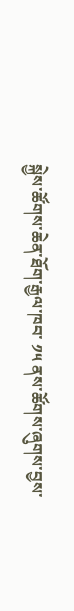སྐྱེས་ཚོགས་ཆེན་ཐོག་རྒྱལ་ཁབ་ ༡༥ ནས་ཚོགས་ཞུགས་བྱས་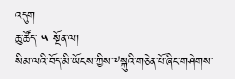འདུག
ཆུ་ཚོད་ ༥ སྔོན་ལ།
སིམ་ལའི་བོད་མི་ཡོངས་ཀྱིས་༸སྐུའི་གཅེན་པོ་ཞིང་གཤེགས་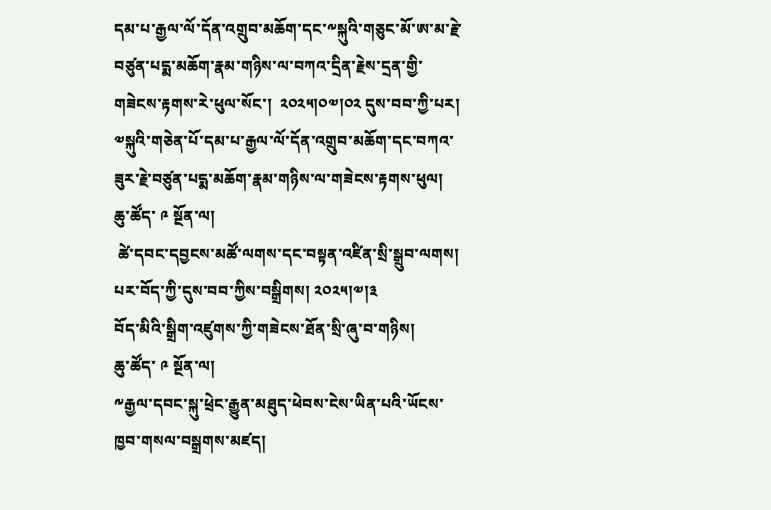དམ་པ་རྒྱལ་ལོ་དོན་འགྲུབ་མཆོག་དང་༸སྐུའི་གཅུང་མོ་ཨ་མ་རྗེ་བཙུན་པདྨ་མཆོག་རྣམ་གཉིས་ལ་བཀའ་དྲིན་རྗེས་དྲན་གྱི་གཟེངས་རྟགས་རེ་ཕུལ་སོང་།  ༢༠༢༥།༠༧།༠༢ དུས་བབ་ཀྱི་པར།
༧སྐུའི་གཅེན་པོ་དམ་པ་རྒྱལ་ལོ་དོན་འགྲུབ་མཆོག་དང་བཀའ་ཟུར་རྗེ་བཙུན་པདྨ་མཆོག་རྣམ་གཉིས་ལ་གཟེངས་རྟགས་ཕུལ།
ཆུ་ཚོད་ ༩ སྔོན་ལ།
 ཚེ་དབང་དབྱངས་མཚོ་ལགས་དང་བསྟན་འཛིན་སྲི་སྒྲུབ་ལགས། པར་བོད་ཀྱི་དུས་བབ་ཀྱིས་བསྒྲིགས། ༢༠༢༥།༧།༣
བོད་མིའི་སྒྲིག་འཛུགས་ཀྱི་གཟེངས་ཐོན་སྲི་ཞུ་བ་གཉིས།
ཆུ་ཚོད་ ༩ སྔོན་ལ།
༸རྒྱལ་དབང་སྐུ་ཕྲེང་རྒྱུན་མཐུད་ཕེབས་ངེས་ཡིན་པའི་ཡོངས་ཁྱབ་གསལ་བསྒྲགས་མཛད།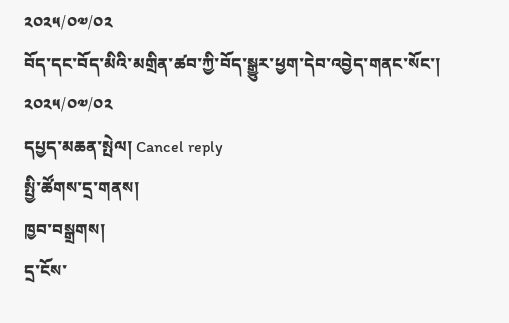༢༠༢༥/༠༧/༠༢
བོད་དང་བོད་མིའི་མགྲིན་ཚབ་ཀྱི་བོད་སྒྱུར་ཕྱག་དེབ་འབྱེད་གནང་སོང་།
༢༠༢༥/༠༧/༠༢
དཔྱད་མཆན་སྤེལ། Cancel reply
སྤྱི་ཚོགས་དྲ་གནས།
ཁྱབ་བསྒྲགས།
དྲ་ངོས་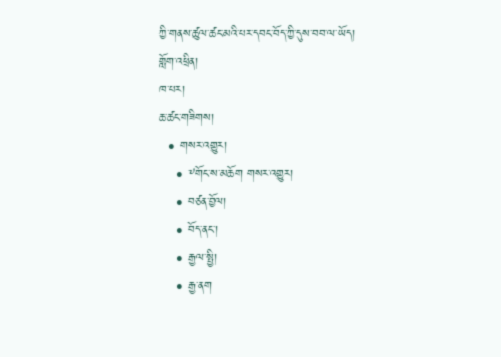ཀྱི་གནས་ཚུལ་ཚང་མའི་པར་དབང་བོད་ཀྱི་དུས་བབ་ལ་ཡོད།
གློག་འཕྲིན།
ཁ་པར།
ཆ་ཚང་གཟིགས།
  • གསར་འགྱུར།
    • ༸གོང་ས་མཆོག གསར་འགྱུར།
    • བཙན་བྱོལ།
    • བོད་ནང་།
    • རྒྱལ་སྤྱི།
    • རྒྱ་ནག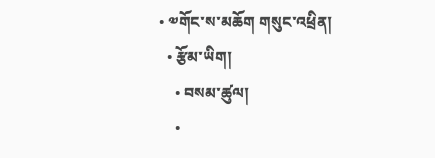• ༧གོང་ས་མཆོག གསུང་འཕྲིན།
  • རྩོམ་ཡིག།
    • བསམ་ཚུལ།
    •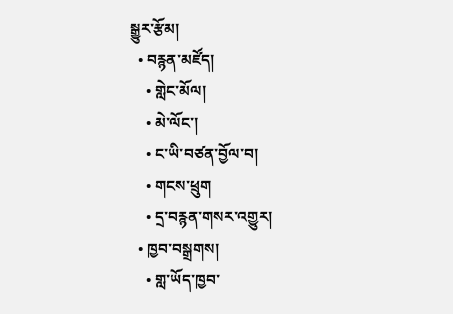སྒྱུར་རྩོམ།
  • བརྙན་མཛོད།
    • གླེང་མོལ།
    • མེ་ལོང་།
    • ང་ཡི་བཙན་བྱོལ་བ།
    • གངས་ཕྲུག
    • དྲ་བརྙན་གསར་འགྱུར།
  • ཁྱབ་བསྒྲགས།
    • གླ་ཡོད་ཁྱབ་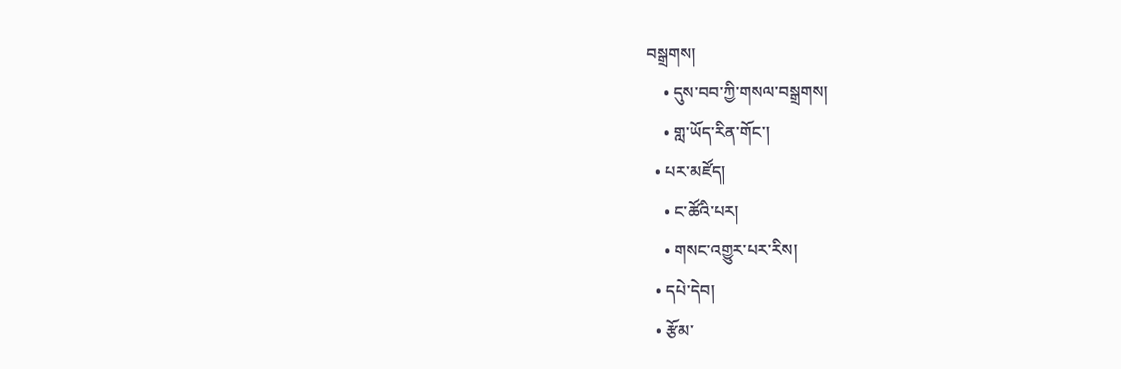བསྒྲགས།
    • དུས་བབ་ཀྱི་གསལ་བསྒྲགས།
    • གླ་ཡོད་རིན་གོང་།
  • པར་མཛོད།
    • ང་ཚོའི་པར།
    • གསང་འགྱུར་པར་རིས།
  • དཔེ་དེབ།
  • རྩོམ་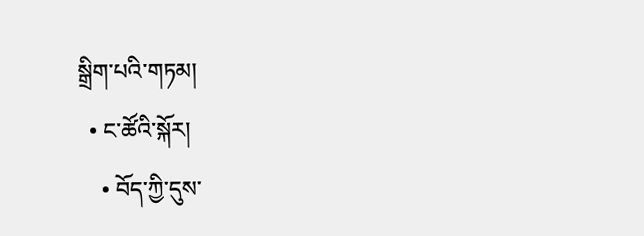སྒྲིག་པའི་གཏམ།
  • ང་ཚོའི་སྐོར།
    • བོད་ཀྱི་དུས་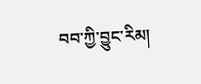བབ་ཀྱི་བྱུང་རིམ།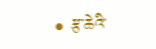• རྩ་ཆེའི་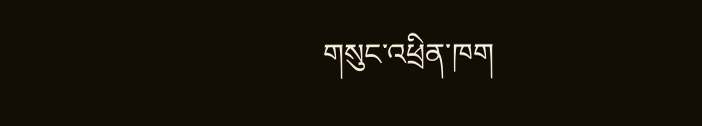གསུང་འཕྲིན་ཁག